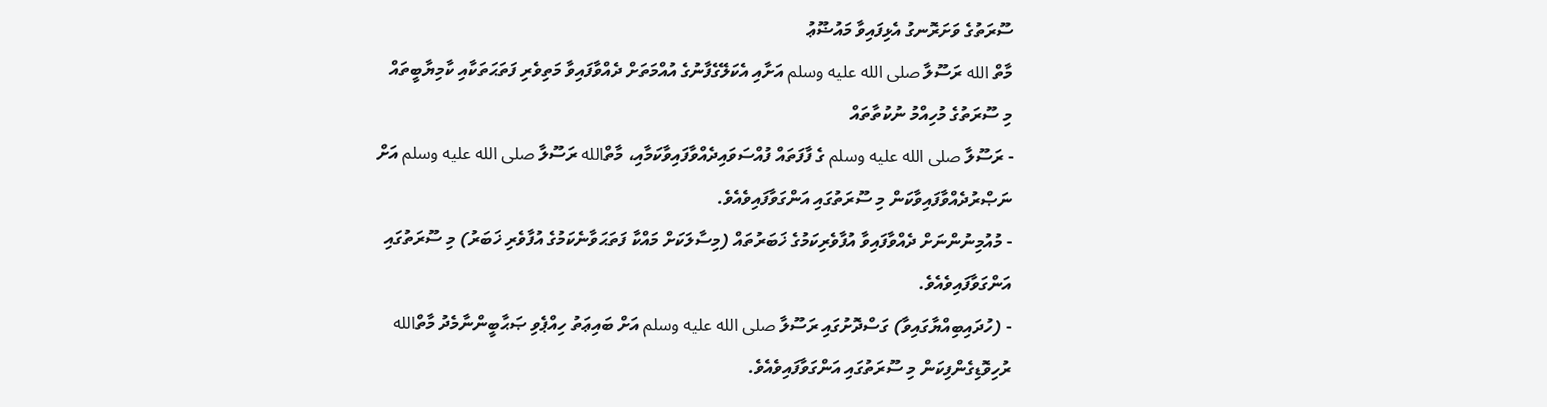ސޫރަތުގެ ވަށަރޮނގު އެޅިފައިވާ މައުޟޫޢު
މާތް الله ރަސޫލާ صلى الله عليه وسلم އަށާއި އެކަލޭގެފާނުގެ އުއްމަތަށް ދެއްވާފައިވާ މަތިވެރި ފަތަޙަތަކާއި ކާމިޔާބީތައް
މި ސޫރަތުގެ މުހިއްމު ނުކުތާތައް
- ރަސޫލާ صلى الله عليه وسلم ގެ ފާފަތައް ފުއްސަވައިދެއްވާފައިވާކަމާއި، މާތްالله ރަސޫލާ صلى الله عليه وسلم އަށް ނަޞްރުދެއްވާފައިވާކަން މި ސޫރަތުގައި އަންގަވާފައިވެއެވެ.
- މުއުމިނުންނަށް ދެއްވާފައިވާ އުފާވެރިކަމުގެ ޚަބަރުތައް (މިސާލަކަށް މައްކާ ފަތަޙަވާނެކަމުގެ އުފާވެރި ޚަބަރު) މި ސޫރަތުގައި އަންގަވާފައިވެއެވެ.
- (ހުދައިބިއްޔާގައިވާ) ގަސްދޮށުގައި ރަސޫލާ صلى الله عليه وسلم އަށް ބައިޢަތު ހިއްޕެވި ޞަޙާބީންނާމެދު މާތްالله ރުހިވޮޑިގެންފިކަން މި ސޫރަތުގައި އަންގަވާފައިވެއެވެ.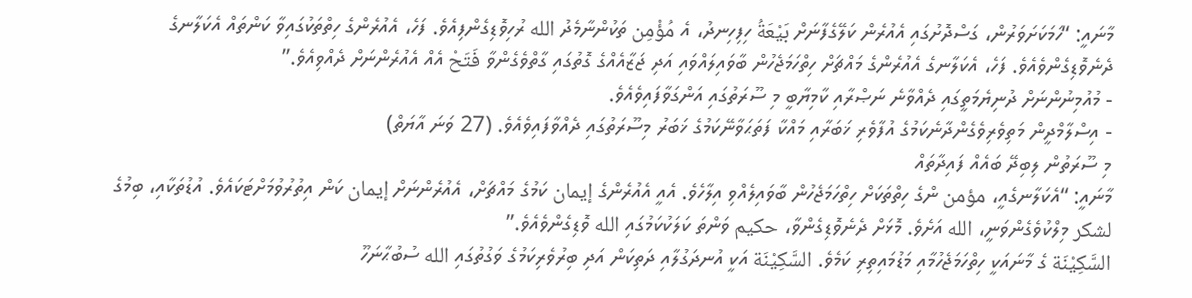މާނައީ: “ހަމަކަށަވަރުން، ގަސްދޮށުގައި އެއުރެން ކަލޭގެފާނަށް بَيْعَةُ ހިފިހިނދު، އެ مُؤْمِن ތަކުންނާމެދު الله ރުހިވޮޑިގެންފިއެވެ. ފަހެ، އެއުރެންގެ ހިތްތަކުގައިވާ ކަންތައް އެކަލާނގެ ދެނެވޮޑިގެންވެއެވެ. ފަހެ، އެކަލާނގެ އެއުރެންގެ މައްޗަށް ހިތްހަމަޖެހުން ބާވައިލައްވައި އަދި ޖަޒާއެއްގެ ގޮތުގައި ގާތްވެގެންވާ فَتَحْ އެއް އެއުރެންނަށް ދެއްވިއެވެ.”
- މުއުމިނުންނަށް ދުނިޔެމަތީގައި ދެއްވާނެ ނަޞްރާއި ކާމިޔާބީ މި ސޫރަތުގައި އަންގަވާފައިވެއެވެ.
- އިސްލާމްދީން މަތިވެރިވެގެންދާނެކަމުގެ އުފާވެރި ޚަބަރާއި މައްކާ ފަތަޙަވާނޭކަމުގެ ޚަބަރު މިސޫރަތުގައި ދެއްވާފައިވެއެވެ. (27 ވަނަ އާޔަތް)
މި ސޫރަތުން ލިބިދޭ ބައެއް ފައިދާތައް
މާނައީ: “އެކަލާނގެއީ، مؤمن ންގެ ހިތްތަކަށް ހިތްހަމަޖެހުން ބާވައިލެއްވި އިލާހެވެ. އެއީ އެއުރެންގެ إيمان ކަމުގެ މައްޗަށް، އެއުރެންނަށް إيمان ކަން އިތުރުވުމަށްޓަކައެވެ. އުޑުތަކާއި، ބިމުގެ لشكر މިލްކުވެގެންވަނީ، الله އަށެވެ. މޮޅަށް ދެނެވޮޑިގެންވާ، حكيم ވަންތަ ކަލަކުކަމުގައި الله ވޮޑިގެންވެއެވެ.”
السَّكِيْنَة ގެ މާނައަކީ ހިތްހަމަޖެހުމާއި މަޑުމައިތިރި ކަމެވެ. السَّكِيْنَة އަކީ އުނދަގުލާއި ދަތިކަން އަދި ބިރުވެރިކަމުގެ ވަގުތުގައި الله ސުބުޙާނަހޫ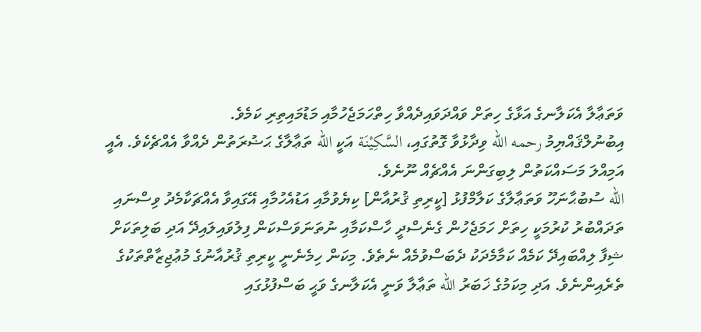ވަތަޢާލާ އެކަލާނގެ އަޅާގެ ހިތަށް ވައްދަވައިދެއްވާ ހިތްހަމަޖެހުމާއި މަޑުމައިތިރި ކަމެވެ.
އިބުނުލްޤައްޔިމު رحمه الله ވިދާޅުވާ ގޮތުގައި، السَّكِيْنَة އަކީ الله ތަޢާލާގެ ޙަޟުރަތުން ދެއްވާ އެއްޗެކެވެ. އެއީ އަމިއްލަ މަސައްކަތުން ލިބިގަންނަ އެއްޗެއް ނޫނެވެ.
الله ސުބުޙާނަހޫ ވަތަޢާލާގެ ކަލާމްފުޅު [ކީރިތި ޤުރުއާން] ކިޔެވުމާއި އަޑުއެހުމާއި އޭގައިވާ އެއްޗަކާމެދު ވިސްނައި ތަދައްބުރު ކުރުމަކީ ހިތަށް ހަމަޖެހުން ގެނެސްދީ ހާސްކަމާއި ނުތަނަވަސްކަން ފިލުވައިލައިދޭ އަދި ބަލިތަކަށް ޝިފާ ލިއްބައިދޭ ކަމެއް ކަމާމެދަކު ދެބަސްވުމެއް ނެތެވެ. މިކަން ހިމެނެނީ ކީރިތި ޤުރުއާނުގެ މުޢުޖިޒާތްތަކުގެ ތެރެއިންނެވެ. އަދި މިކަމުގެ ޚަބަރު الله ތަޢާލާ ވަނީ އެކަލާނގެ ވަޙީ ބަސްފުޅުގައި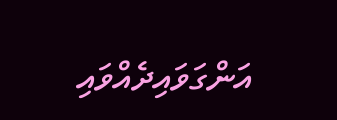އަންގަވައިދެއްވައި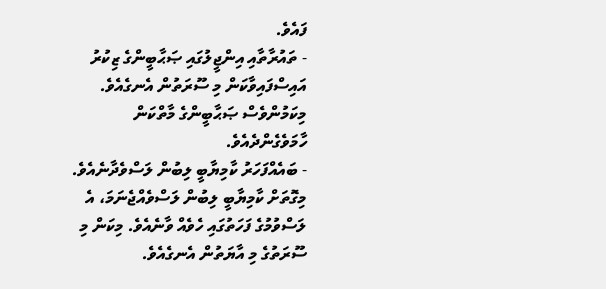ފައެވެ.
- ތައުރާތާއި އިންޖީލުގައި ޞަޙާބީންގެ ޒިކުރު އައިސްފައިވާކަން މި ސޫރަތުން އެނގެއެވެ. މިކަމުންވެސް ޞަޙާބީންގެ މާތްކަން ހާމަވެގެންދެއެވެ.
- ބައެއްފަހަރު ކާމިޔާބީ ލިބުން ލަސްވެދާނެއެވެ. މިގޮތަށް ކާމިޔާބީ ލިބުން ލަސްވެއްޖެނަމަ، އެ ލަސްވުމުގެ ފަހަތުގައި ހެވެއް ވާނެއެވެ. މިކަން މި ސޫރަތުގެ މި އާޔަތުން އެނގެއެވެ.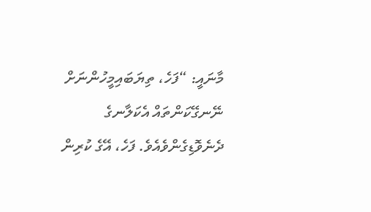މާނައީ: “ފަހެ، ތިޔަބައިމީހުންނަށް ނޭނގޭކަންތައް އެކަލާނގެ ދެނެވޮޑިގެންވެއެވެ. ފަހެ، އޭގެ ކުރިން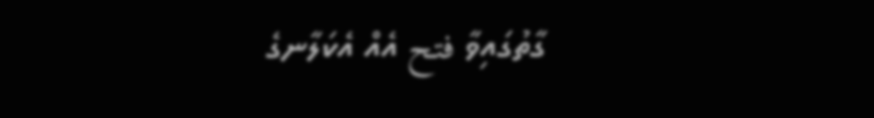ގާތުގައިވާ فتح އެއް އެކަލާނގެ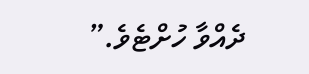ދެއްވާ ހުށްޓެވެ.”